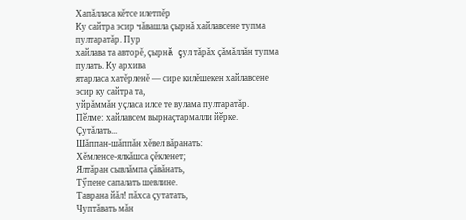Хапăлласа кĕтсе илетпĕр
Ку сайтра эсир чăвашла çырнă хайлавсене тупма пултаратăр. Пур
хайлава та авторĕ, çырнă çул тăрăх çăмăллăн тупма пулать. Ку архива
ятарласа хатĕрленĕ — сире килĕшекен хайлавсене эсир ку сайтра та,
уйрăммăн уçласа илсе те вулама пултаратăр.
Пӗлме: хайлавсем вырнаҫтармалли йӗрке.
Çутăлать...
Шăппан-шăппăн хĕвел вăранать:
Хĕмленсе-ялкăшса çĕкленет;
Ялтăран сывлăмпа çăвăнать,
Тӳпене сапалать шевлине.
Таврана йăл! пăхса çутатать,
Чуптăвать мăн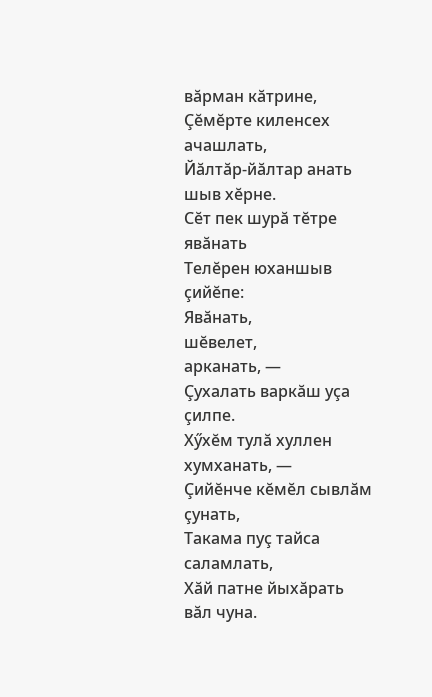вăрман кăтрине,
Çĕмĕрте киленсех ачашлать,
Йăлтăр-йăлтар анать шыв хĕрне.
Сĕт пек шурă тĕтре явăнать
Телĕрен юханшыв çийĕпе:
Явăнать,
шĕвелет,
арканать, —
Çухалать варкăш уçа çилпе.
Хӳхĕм тулă хуллен хумханать, —
Çийĕнче кĕмĕл сывлăм çунать,
Такама пуç тайса саламлать,
Хăй патне йыхăрать вăл чуна.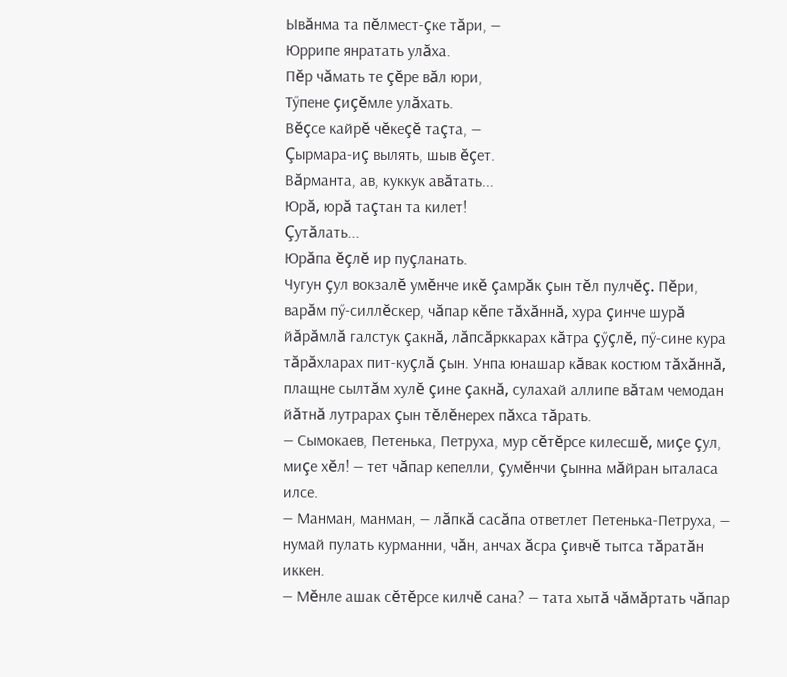Ывăнма та пĕлмест-çке тăри, —
Юррипе янратать улăха.
Пĕр чăмать те çĕре вăл юри,
Тӳпене çиçĕмле улăхать.
Вĕçсе кайрĕ чĕкеçĕ таçта, —
Çырмара-иç вылять, шыв ĕçет.
Вăрманта, ав, куккук авăтать...
Юрă, юрă таçтан та килет!
Çутăлать...
Юрăпа ĕçлĕ ир пуçланать.
Чугун çул вокзалĕ умĕнче икĕ çамрăк çын тĕл пулчĕç. Пĕри, варăм пӳ-силлĕскер, чăпар кĕпе тăхăннă, хура çинче шурă йăрăмлă галстук çакнă, лăпсăрккарах кăтра çӳçлĕ, пӳ-сине кура тăрăхларах пит-куçлă çын. Унпа юнашар кăвак костюм тăхăннă, плащне сылтăм хулĕ çине çакнă, сулахай аллипе вăтам чемодан йăтнă лутрарах çын тĕлĕнерех пăхса тăрать.
— Сымокаев, Петенька, Петруха, мур сĕтĕрсе килесшĕ, миçе çул, миçе хĕл! — тет чăпар кепелли, çумĕнчи çынна мăйран ыталаса илсе.
— Манман, манман, — лăпкă сасăпа ответлет Петенька-Петруха, — нумай пулать курманни, чăн, анчах ăсра çивчĕ тытса тăратăн иккен.
— Мĕнле ашак сĕтĕрсе килчĕ сана? — тата хытă чăмăртать чăпар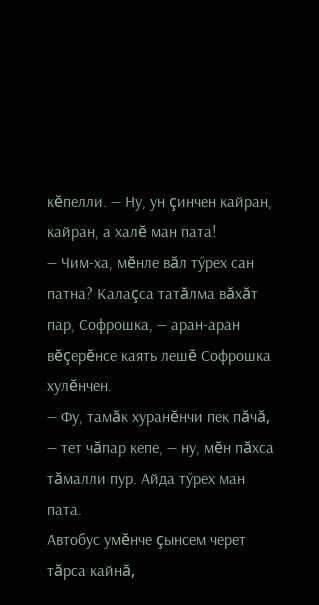кĕпелли. — Ну, ун çинчен кайран, кайран, а халĕ ман пата!
— Чим-ха, мĕнле вăл тӳрех сан патна? Калаçса татăлма вăхăт пар, Софрошка, — аран-аран вĕçерĕнсе каять лешĕ Софрошка хулĕнчен.
— Фу, тамăк хуранĕнчи пек пăчă, — тет чăпар кепе, — ну, мĕн пăхса тăмалли пур. Айда тӳрех ман пата.
Автобус умĕнче çынсем черет тăрса кайнă,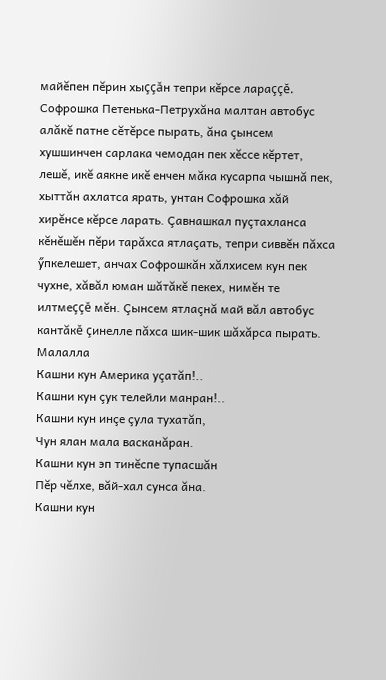майĕпен пĕрин хыççăн тепри кĕрсе лараççĕ.
Софрошка Петенька-Петрухăна малтан автобус алăкĕ патне сĕтĕрсе пырать, ăна çынсем хушшинчен сарлака чемодан пек хĕссе кĕртет, лешĕ, икĕ аякне икĕ енчен мăка кусарпа чышнă пек, хыттăн ахлатса ярать, унтан Софрошка хăй хирĕнсе кĕрсе ларать. Çавнашкал пуçтахланса кĕнĕшĕн пĕри тарăхса ятлаçать, тепри сиввĕн пăхса ӳпкелешет, анчах Софрошкăн хăлхисем кун пек чухне, хăвăл юман шăтăкĕ пекех, нимĕн те илтмеççĕ мĕн. Çынсем ятлаçнă май вăл автобус кантăкĕ çинелле пăхса шик-шик шăхăрса пырать.
Малалла
Кашни кун Америка уçатăп!..
Кашни кун çук телейли манран!..
Кашни кун инçе çула тухатăп,
Чун ялан мала васканăран.
Кашни кун эп тинĕспе тупасшăн
Пĕр чĕлхе, вăй-хал сунса ăна.
Кашни кун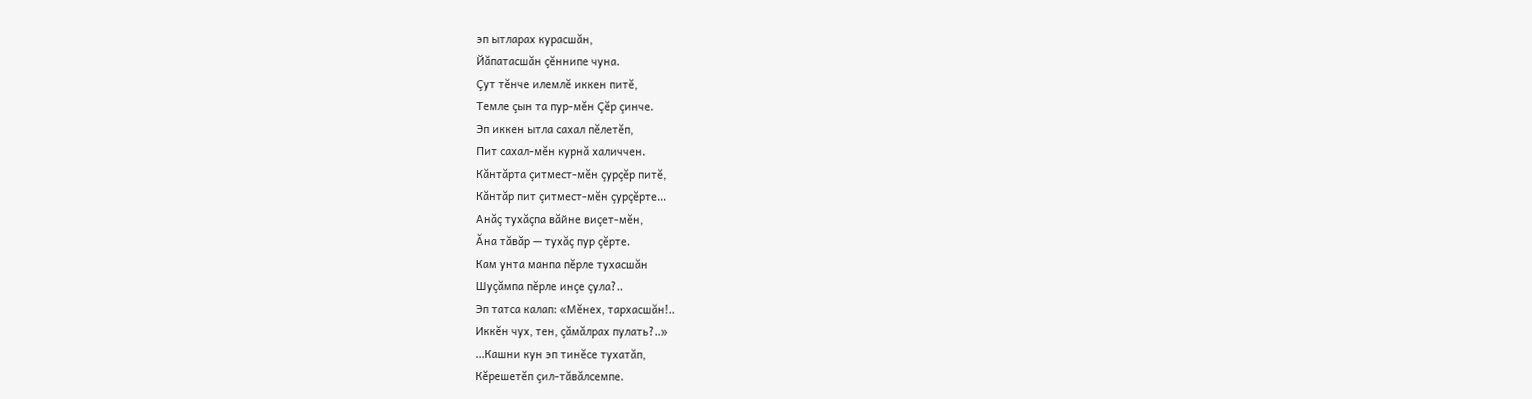эп ытларах курасшăн,
Йăпатасшăн çĕннипе чуна.
Çут тĕнче илемлĕ иккен питĕ,
Темле çын та пур-мĕн Çĕр çинче.
Эп иккен ытла сахал пĕлетĕп,
Пит сахал-мĕн курнă халиччен.
Кăнтăрта çитмест-мĕн çурçĕр питĕ,
Кăнтăр пит çитмест-мĕн çурçĕрте...
Анăç тухăçпа вăйне виçет-мĕн,
Ăна тăвăр — тухăç пур çĕрте.
Кам унта манпа пĕрле тухасшăн
Шуçăмпа пĕрле инçе çула?..
Эп татса калап: «Мĕнех, тархасшăн!..
Иккĕн чух, тен, çăмăлрах пулать?..»
...Кашни кун эп тинĕсе тухатăп,
Кĕрешетĕп çил-тăвăлсемпе.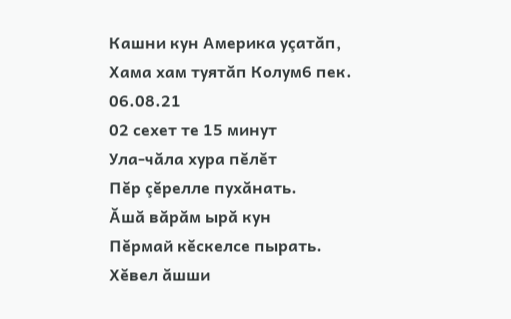Кашни кун Америка уçатăп,
Хама хам туятăп Колум6 пек.
06.08.21
02 сехет те 15 минут
Ула-чăла хура пĕлĕт
Пĕр çĕрелле пухăнать.
Ăшă вăрăм ырă кун
Пĕрмай кĕскелсе пырать.
Хĕвел ăшши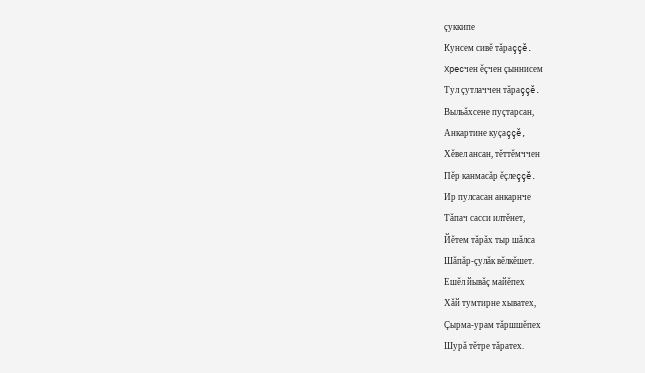çуккипе
Кунсем сивĕ тăраççĕ.
Xpecчен ĕçчен çыннисем
Тул çутлаччен тăраççĕ.
Выльăхсене пуçтарсан,
Анкартине куçаççĕ,
Хĕвел ансан, тĕттĕмччен
Пĕр канмасăр ĕçлеççĕ.
Ир пулсасан анкарнче
Тăпач сасси илтĕнет,
Йĕтем тăрăх тыр шăлса
Шăпăр-çулăк вĕлкĕшет.
Ешĕл йывăç майĕпех
Хăй тумтирне хыватех,
Çырма-урам тăршшĕпех
Шурă тĕтре тăратех.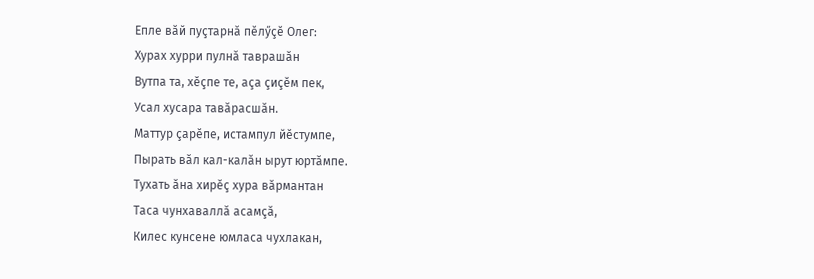Епле вăй пуçтарнă пĕлӳçĕ Олег:
Хурах хурри пулнă таврашăн
Вутпа та, хĕçпе те, аçа çиçĕм пек,
Усал хусара тавăрасшăн.
Маттур çарĕпе, истампул йĕстумпе,
Пырать вăл кал-калăн ырут юртăмпе.
Тухать ăна хирĕç хура вăрмантан
Таса чунхаваллă асамçă,
Килес кунсене юмласа чухлакан,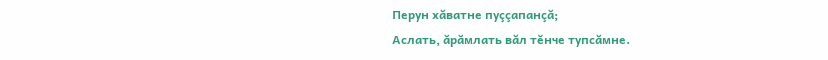Перун хăватне пуççапанçă;
Аслать, ăрăмлать вăл тĕнче тупсăмне.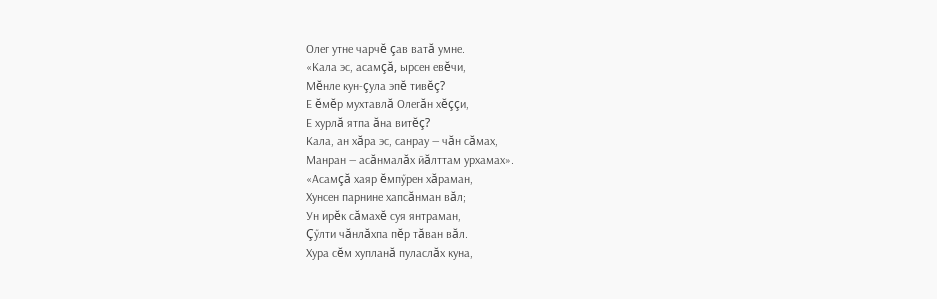Олег утне чарчĕ çав ватă умне.
«Кала эс, асамçă, ырсен евĕчи,
Мĕнле кун-çула эпĕ тивĕç?
Е ĕмĕр мухтавлă Олегăн хĕççи,
Е хурлă ятпа ăна витĕç?
Кала, ан хăра эс, санраy — чăн сăмах,
Манран — асăнмалăх йăлттам урхамах».
«Асамçă хаяр ĕмпӳрен хăраман,
Хунсен парнине хапсăнман вăл;
Ун ирĕк сăмахĕ суя янтраман,
Çӳлти чăнлăхпа пĕр тăван вăл.
Хура сĕм хупланă пуласлăх куна,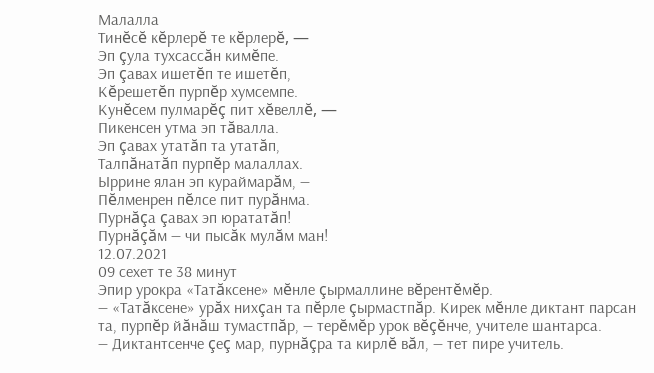Малалла
Тинĕсĕ кĕрлерĕ те кĕрлерĕ, —
Эп çула тухсассăн кимĕпе.
Эп çавах ишетĕп те ишетĕп,
Кĕрешетĕп пурпĕр хумсемпе.
Кунĕсем пулмарĕç пит хĕвеллĕ, —
Пикенсен утма эп тăвалла.
Эп çавах утатăп та утатăп,
Талпăнатăп пурпĕр малаллах.
Ыррине ялан эп кураймарăм, —
Пĕлменрен пĕлсе пит пурăнма.
Пурнăçа çавах эп юрататăп!
Пурнăçăм — чи пысăк мулăм ман!
12.07.2021
09 сехет те 38 минут
Эпир урокра «Татăксене» мĕнле çырмаллине вĕрентĕмĕр.
— «Татăксене» урăх нихçан та пĕрле çырмастпăр. Кирек мĕнле диктант парсан та, пурпĕр йăнăш тумастпăр, — терĕмĕр урок вĕçĕнче, учителе шантарса.
— Диктантсенче çеç мар, пурнăçра та кирлĕ вăл, — тет пире учитель.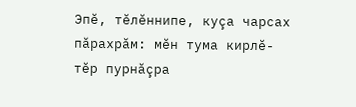Эпĕ, тĕлĕннипе, куçа чарсах пăрахрăм: мĕн тума кирлĕ-тĕр пурнăçра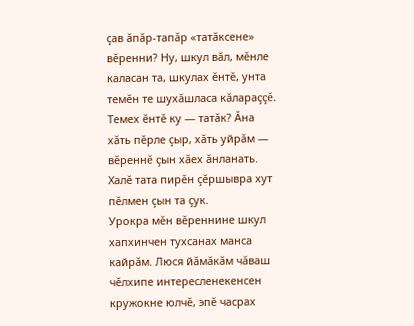çав ăпăр-тапăр «татăксене» вĕренни? Ну, шкул вăл, мĕнле каласан та, шкулах ĕнтĕ, унта темĕн те шухăшласа кăлараççĕ. Темех ĕнтĕ ку — татăк? Ăна хăть пĕрле çыр, хăть уйрăм — вĕреннĕ çын хăех ăнланать. Халĕ тата пирĕн çĕршывра хут пĕлмен çын та çук.
Урокра мĕн вĕреннине шкул хапхинчен тухсанах манса кайрăм. Люся йăмăкăм чăваш чĕлхипе интересленекенсен кружокне юлчĕ, эпĕ часрах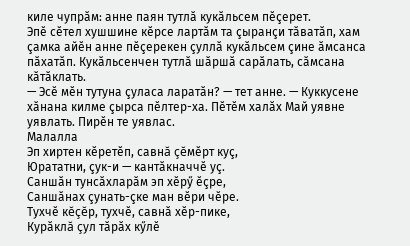киле чупрăм: анне паян тутлă кукăльсем пĕçерет.
Эпĕ сĕтел хушшине кĕрсе лартăм та çыранçи тăватăп, хам çамка айĕн анне пĕçерекен çуллă кукăльсем çине ăмсанса пăхатăп. Кукăльсенчен тутлă шăршă сарăлать, сăмсана кăтăклать.
— Эсĕ мĕн тутуна çуласа ларатăн? — тет анне. — Куккусене хăнана килме çырса пĕлтер-ха. Пĕтĕм халăх Май уявне уявлать. Пирĕн те уявлас.
Малалла
Эп хиртен кĕретĕп, савнă çĕмĕрт куç,
Юрататни, çук-и — кантăкначчĕ уç.
Саншăн тунсăхларăм эп хĕрӳ ĕçре,
Саншăнах çунать-çке ман вĕри чĕре.
Тухчĕ кĕçĕр, тухчĕ, савнă хĕр-пике,
Курăклă çул тăрăх кӳлĕ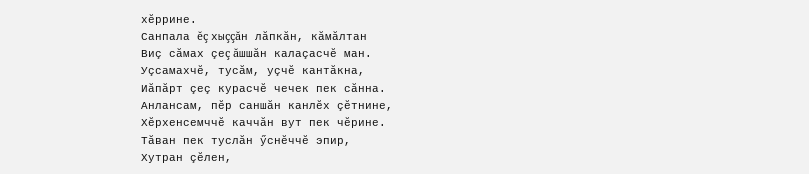хĕррине.
Санпала ĕç хыççăн лăпкăн, кăмăлтан
Виç сăмах çеç ăшшăн калаçасчĕ ман.
Уçсамахчĕ, тусăм, уçчĕ кантăкна,
Иăпăрт çеç курасчĕ чечек пек сăнна.
Анлансам, пĕр саншăн канлĕх çĕтнине,
Хĕрхенсемччĕ каччăн вут пек чĕрине.
Тăван пек туслăн ӳснĕччĕ эпир,
Хутран çĕлен,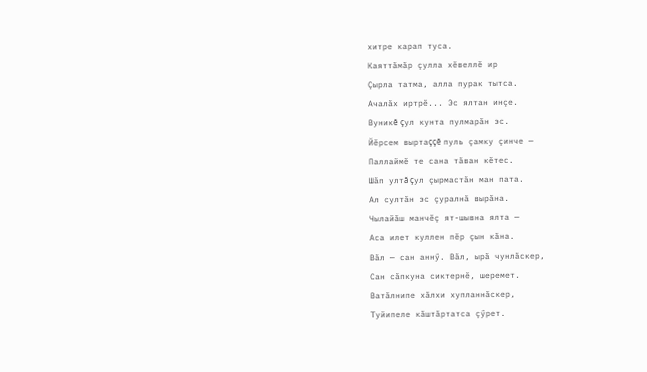хитре карап туса.
Каяттăмăр çулла хĕвеллĕ ир
Çырла татма, алла пурак тытса.
Ачалăх иртрĕ... Эс ялтан инçе.
Вуникĕ çул кунта пулмарăн эс.
Йĕрсем выртаççĕ пуль çамку çинче —
Паллаймĕ те сана тăван кĕтес.
Шăп ултă çул çырмастăн ман пата.
Ал султăн эс çуралнă вырăна.
Чылайăш манчĕç ят-шывна ялта —
Аса илет куллен пĕр çын кăна.
Вăл — сан аннӳ. Вăл, ырă чунлăскер,
Сан сăпкуна сиктернĕ, шеремет.
Ватăлнипе хăлхи хупланнăскер,
Туйипеле кăштăртатса çӳрет.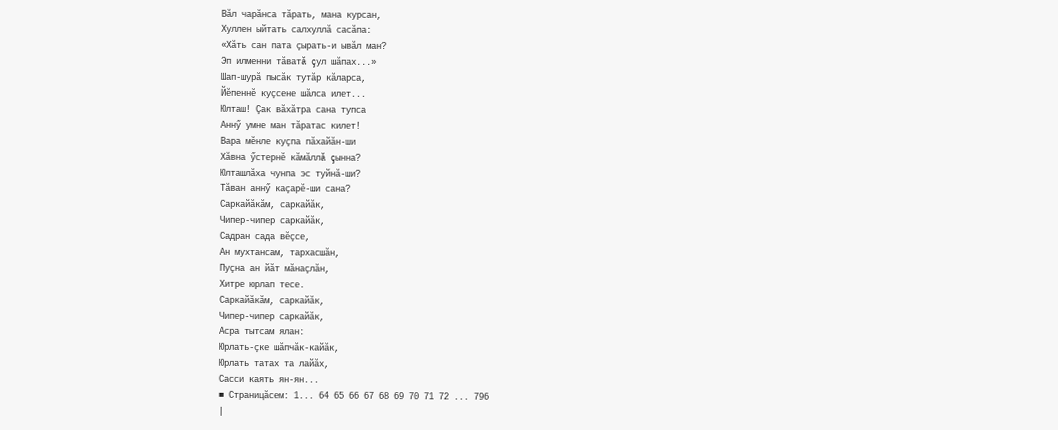Вăл чарăнса тăрать, мана курсан,
Хуллен ыйтать салхуллă сасăпа:
«Хăть сан пата çырать-и ывăл ман?
Эп илменни тăватă çул шăпах...»
Шап-шурă пысăк тутăр кăларса,
Йĕпеннĕ куçсене шăлса илет...
Юлташ! Çак вăхăтра сана тупса
Аннӳ умне ман тăратас килет!
Вара мĕнле куçпа пăхайăн-ши
Хăвна ӳстернĕ кăмăллă çынна?
Юлташлăха чунпа эс туйнă-ши?
Тăван аннӳ каçарĕ-ши сана?
Саркайăкăм, саркайăк,
Чипер-чипер саркайăк,
Садран сада вĕçсе,
Ан мухтансам, тархасшăн,
Пуçна ан йăт мăнаçлăн,
Хитре юрлап тесе.
Саркайăкăм, саркайăк,
Чипер-чипер саркайăк,
Асра тытсам ялан:
Юрлать-çке шăпчăк-кайăк,
Юрлать татах та лайăх,
Сасси каять ян-ян...
■ Страницăсем: 1... 64 65 66 67 68 69 70 71 72 ... 796
|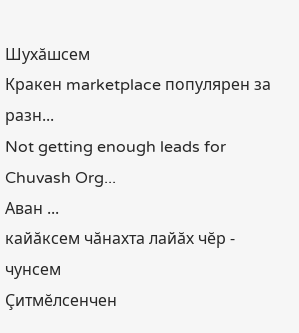Шухăшсем
Кракен marketplace популярен за разн...
Not getting enough leads for Chuvash Org...
Аван ...
кайăксем чăнахта лайăх чĕр - чунсем
Çитмĕлсенчен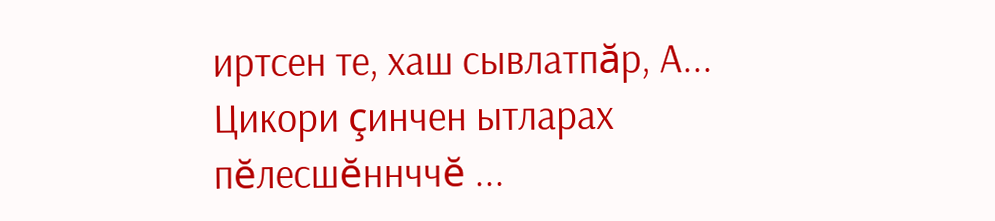иртсен те, хаш сывлатпăр, А...
Цикори çинчен ытларах пĕлесшĕннччĕ ...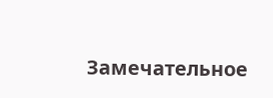Замечательное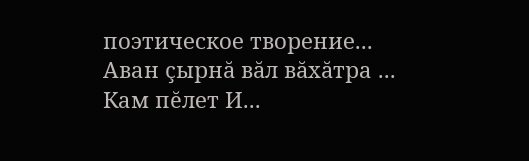поэтическое творение...
Аван çырнă вăл вăхăтра ...
Кам пĕлет И...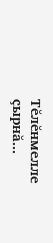Тĕлĕнмелле çырнă...